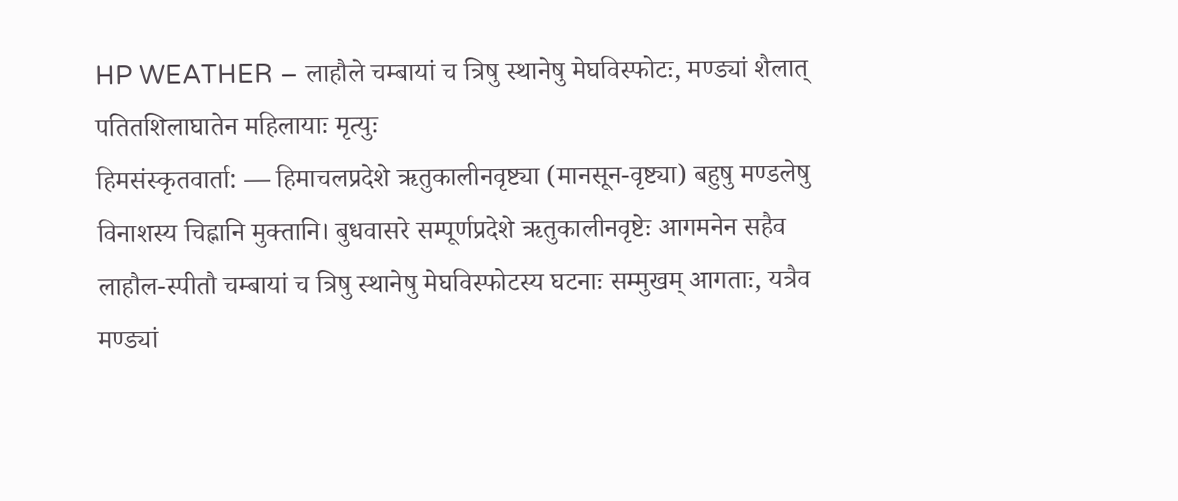HP WEATHER – लाहौले चम्बायां च त्रिषु स्थानेषु मेघविस्फोटः, मण्ड्यां शैलात् पतितशिलाघातेन महिलायाः मृत्युः
हिमसंस्कृतवार्ता: — हिमाचलप्रदेशे ऋतुकालीनवृष्ट्या (मानसून-वृष्ट्या) बहुषु मण्डलेषु विनाशस्य चिह्नानि मुक्तानि। बुधवासरे सम्पूर्णप्रदेशे ऋतुकालीनवृष्टेः आगमनेन सहैव लाहौल-स्पीतौ चम्बायां च त्रिषु स्थानेषु मेघविस्फोटस्य घटनाः सम्मुखम् आगताः, यत्रैव मण्ड्यां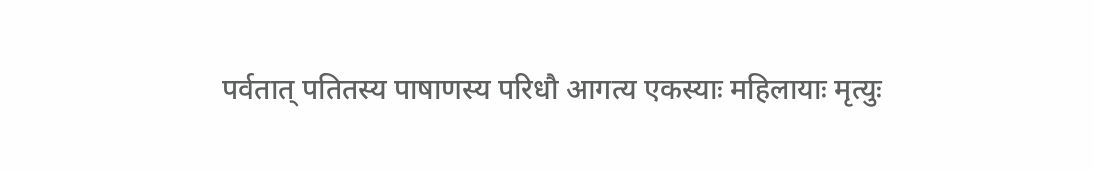पर्वतात् पतितस्य पाषाणस्य परिधौ आगत्य एकस्याः महिलायाः मृत्युः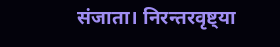संजाता। निरन्तरवृष्ट्या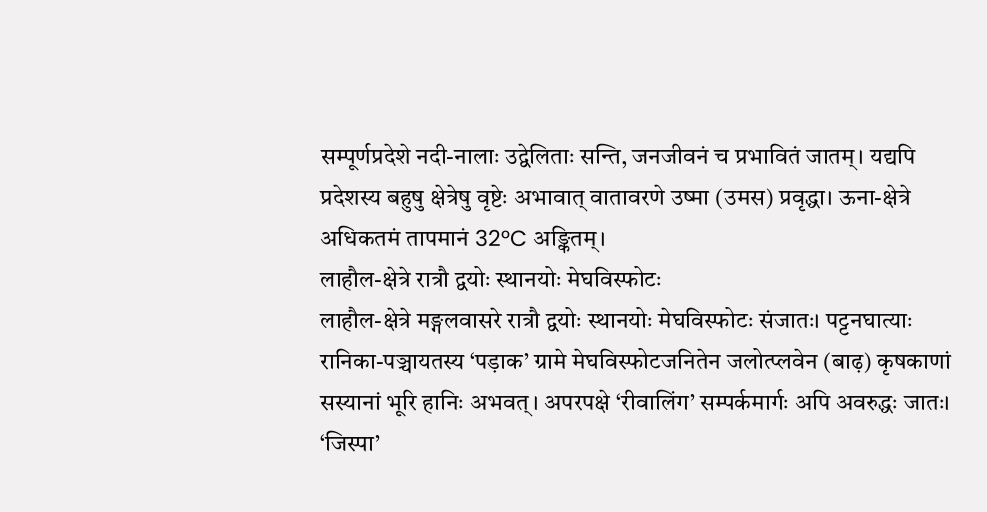सम्पूर्णप्रदेशे नदी-नालाः उद्वेलिताः सन्ति, जनजीवनं च प्रभावितं जातम्। यद्यपि प्रदेशस्य बहुषु क्षेत्रेषु वृष्टेः अभावात् वातावरणे उष्मा (उमस) प्रवृद्धा। ऊना-क्षेत्रे अधिकतमं तापमानं 32°C अङ्कितम्।
लाहौल-क्षेत्रे रात्रौ द्वयोः स्थानयोः मेघविस्फोटः
लाहौल-क्षेत्रे मङ्गलवासरे रात्रौ द्वयोः स्थानयोः मेघविस्फोटः संजातः। पट्टनघात्याः रानिका-पञ्चायतस्य ‘पड़ाक’ ग्रामे मेघविस्फोटजनितेन जलोत्प्लवेन (बाढ़) कृषकाणां सस्यानां भूरि हानिः अभवत्। अपरपक्षे ‘रीवालिंग’ सम्पर्कमार्गः अपि अवरुद्धः जातः। ‘जिस्पा’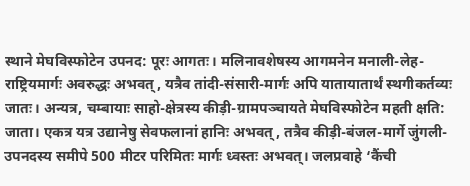स्थाने मेघविस्फोटेन उपनद: पूरः आगतः। मलिनावशेषस्य आगमनेन मनाली-लेह-राष्ट्रियमार्गः अवरुद्धः अभवत्, यत्रैव तांदी-संसारी-मार्गः अपि यातायातार्थं स्थगीकर्तव्यः जातः। अन्यत्र, चम्बायाः साहो-क्षेत्रस्य कीड़ी-ग्रामपञ्चायते मेघविस्फोटेन महती क्षति: जाता। एकत्र यत्र उद्यानेषु सेवफलानां हानिः अभवत्, तत्रैव कीड़ी-बंजल-मार्गे जुंगली-उपनदस्य समीपे 500 मीटर परिमितः मार्गः ध्वस्तः अभवत्। जलप्रवाहे ‘कैंची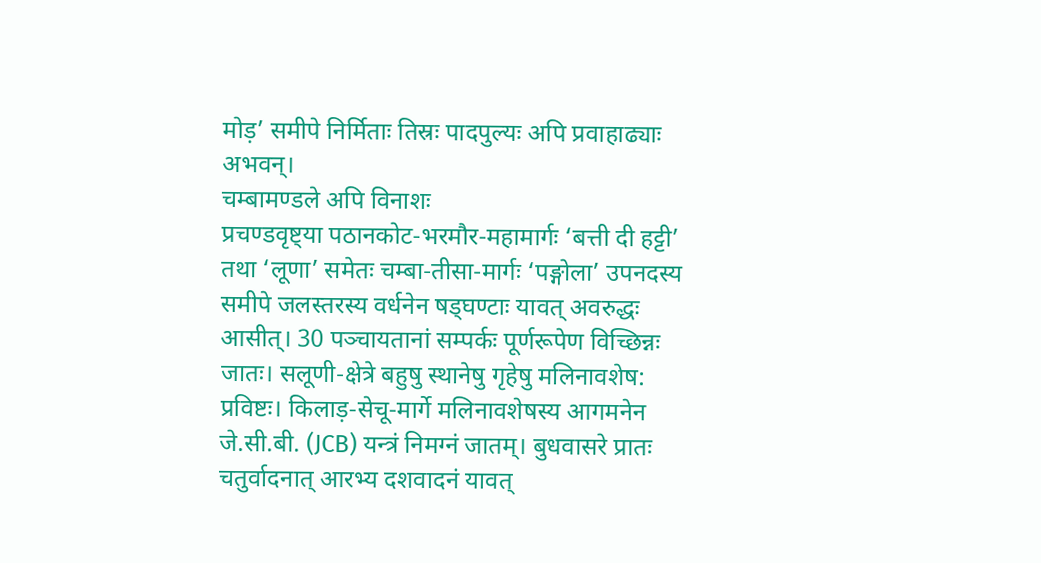मोड़’ समीपे निर्मिताः तिस्रः पादपुल्यः अपि प्रवाहाढ्याः अभवन्।
चम्बामण्डले अपि विनाशः
प्रचण्डवृष्ट्या पठानकोट-भरमौर-महामार्गः ‘बत्ती दी हट्टी’ तथा ‘लूणा’ समेतः चम्बा-तीसा-मार्गः ‘पङ्गोला’ उपनदस्य समीपे जलस्तरस्य वर्धनेन षड्घण्टाः यावत् अवरुद्धः आसीत्। 30 पञ्चायतानां सम्पर्कः पूर्णरूपेण विच्छिन्नः जातः। सलूणी-क्षेत्रे बहुषु स्थानेषु गृहेषु मलिनावशेष: प्रविष्टः। किलाड़-सेचू-मार्गे मलिनावशेषस्य आगमनेन जे.सी.बी. (JCB) यन्त्रं निमग्नं जातम्। बुधवासरे प्रातः चतुर्वादनात् आरभ्य दशवादनं यावत्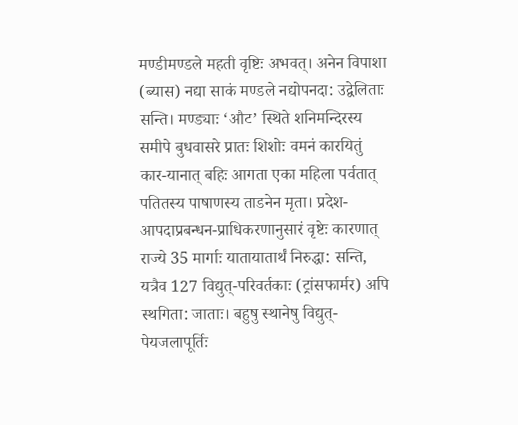मण्डीमण्डले महती वृष्टिः अभवत्। अनेन विपाशा (ब्यास) नद्या साकं मण्डले नद्योपनदा: उद्वेलिताः सन्ति। मण्ड्याः ‘औट’ स्थिते शनिमन्दिरस्य समीपे बुधवासरे प्रातः शिशोः वमनं कारयितुं कार-यानात् बहिः आगता एका महिला पर्वतात् पतितस्य पाषाणस्य ताडनेन मृता। प्रदेश-आपदाप्रबन्धन-प्राधिकरणानुसारं वृष्टेः कारणात् राज्ये 35 मार्गाः यातायातार्थं निरुद्धा: सन्ति, यत्रैव 127 विद्युत्-परिवर्तकाः (ट्रांसफार्मर) अपि स्थगिता: जाताः। बहुषु स्थानेषु विद्युत्-पेयजलापूर्तिः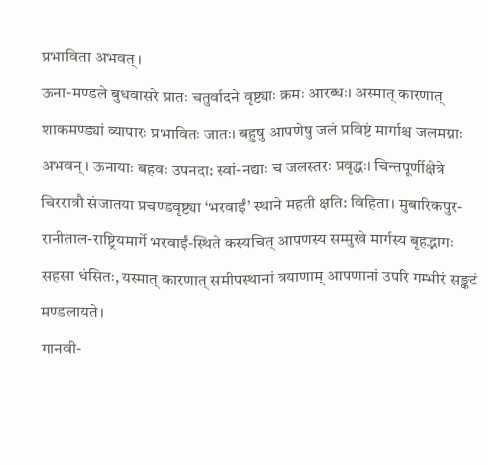प्रभाविता अभवत्।
ऊना-मण्डले बुधवासरे प्रातः चतुर्वादने वृष्ट्याः क्रमः आरब्धः। अस्मात् कारणात् शाकमण्ड्यां व्यापारः प्रभावितः जातः। बहुषु आपणेषु जलं प्रविष्टं मार्गाश्च जलमग्नाः अभवन्। ऊनायाः बहवः उपनदा: स्वां-नद्याः च जलस्तरः प्रवृद्धः। चिन्तपूर्णीक्षेत्रे चिररात्रौ संजातया प्रचण्डवृष्ट्या ‘भरवाईं’ स्थाने महती क्षति: विहिता। मुबारिकपुर-रानीताल-राष्ट्रियमार्गे भरवाईं-स्थिते कस्यचित् आपणस्य सम्मुखे मार्गस्य बृहद्भागः सहसा धंसितः, यस्मात् कारणात् समीपस्थानां त्रयाणाम् आपणानां उपरि गम्भीरं सङ्कटं मण्डलायते।
गानवी-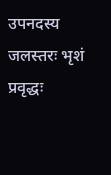उपनदस्य जलस्तरः भृशं प्रवृद्धः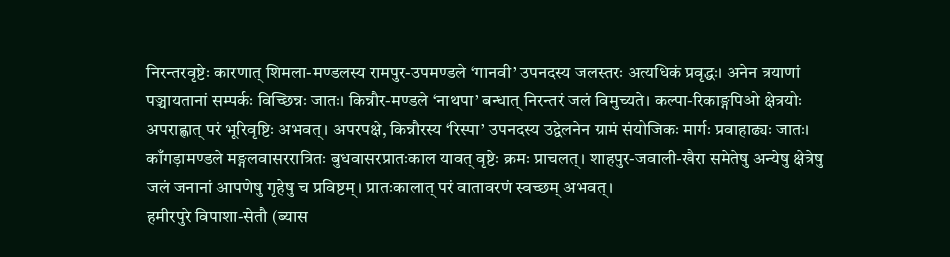निरन्तरवृष्टेः कारणात् शिमला-मण्डलस्य रामपुर-उपमण्डले ‘गानवी’ उपनदस्य जलस्तरः अत्यधिकं प्रवृद्धः। अनेन त्रयाणां पञ्चायतानां सम्पर्कः विच्छिन्नः जातः। किन्नौर-मण्डले ‘नाथपा’ बन्धात् निरन्तरं जलं विमुच्यते। कल्पा-रिकाङ्गपिओ क्षेत्रयोः अपराह्णात् परं भूरिवृष्टिः अभवत्। अपरपक्षे, किन्नौरस्य ‘रिस्पा’ उपनदस्य उद्वेलनेन ग्रामं संयोजिकः मार्गः प्रवाहाढ्यः जातः। काँगड़ामण्डले मङ्गलवासररात्रितः बुधवासरप्रातःकाल यावत् वृष्टेः क्रमः प्राचलत्। शाहपुर-जवाली-खैरा समेतेषु अन्येषु क्षेत्रेषु जलं जनानां आपणेषु गृहेषु च प्रविष्टम्। प्रातःकालात् परं वातावरणं स्वच्छम् अभवत्।
हमीरपुरे विपाशा-सेतौ (ब्यास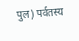पुल) पर्वतस्य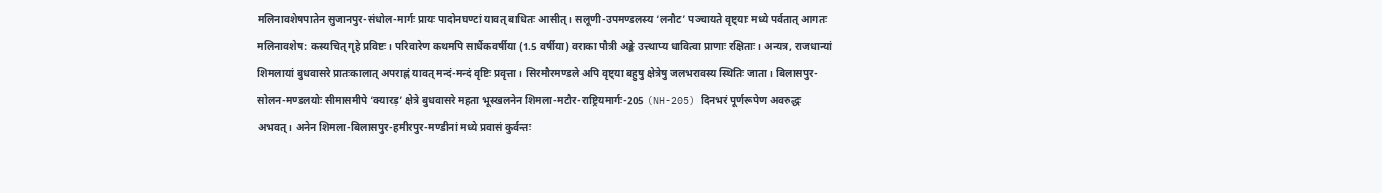मलिनावशेषपातेन सुजानपुर-संधोल-मार्गः प्रायः पादोनघण्टां यावत् बाधितः आसीत्। सलूणी-उपमण्डलस्य ‘लनौट’ पञ्चायते वृष्ट्याः मध्ये पर्वतात् आगतः मलिनावशेष: कस्यचित् गृहे प्रविष्टः। परिवारेण कथमपि सार्धैकवर्षीया (1.5 वर्षीया) वराका पौत्री अङ्के उत्त्थाप्य धावित्वा प्राणाः रक्षिताः। अन्यत्र, राजधान्यां शिमलायां बुधवासरे प्रातःकालात् अपराह्णं यावत् मन्दं-मन्दं वृष्टिः प्रवृत्ता। सिरमौरमण्डले अपि वृष्ट्या बहुषु क्षेत्रेषु जलभरावस्य स्थितिः जाता। बिलासपुर-सोलन-मण्डलयोः सीमासमीपे ‘क्यारड़’ क्षेत्रे बुधवासरे महता भूस्खलनेन शिमला-मटौर-राष्ट्रियमार्गः-205 (NH-205) दिनभरं पूर्णरूपेण अवरुद्धः अभवत्। अनेन शिमला-बिलासपुर-हमीरपुर-मण्डीनां मध्ये प्रवासं कुर्वन्तः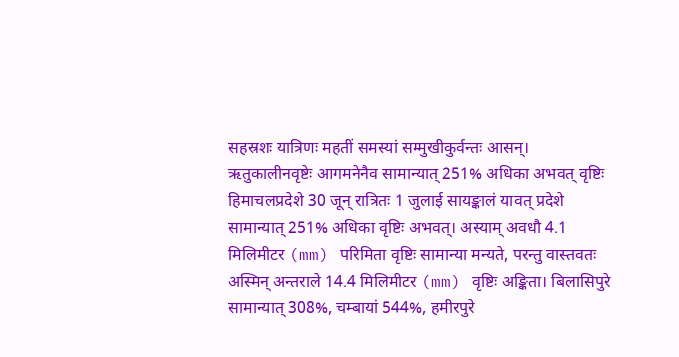सहस्रशः यात्रिणः महतीं समस्यां सम्मुखीकुर्वन्तः आसन्।
ऋतुकालीनवृष्टेः आगमनेनैव सामान्यात् 251% अधिका अभवत् वृष्टिः
हिमाचलप्रदेशे 30 जून् रात्रितः 1 जुलाई सायङ्कालं यावत् प्रदेशे सामान्यात् 251% अधिका वृष्टिः अभवत्। अस्याम् अवधौ 4.1 मिलिमीटर (mm) परिमिता वृष्टिः सामान्या मन्यते, परन्तु वास्तवतः अस्मिन् अन्तराले 14.4 मिलिमीटर (mm) वृष्टिः अङ्किता। बिलासिपुरे सामान्यात् 308%, चम्बायां 544%, हमीरपुरे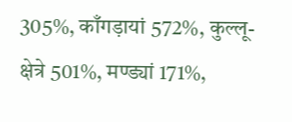305%, काँगड़ायां 572%, कुल्लू-क्षेत्रे 501%, मण्ड्यां 171%,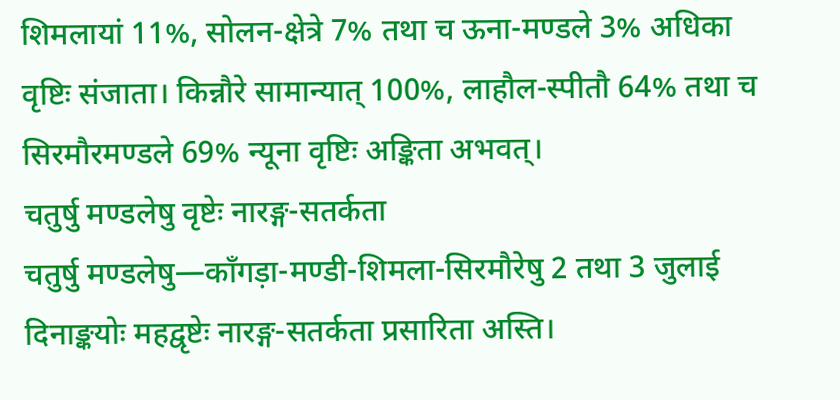शिमलायां 11%, सोलन-क्षेत्रे 7% तथा च ऊना-मण्डले 3% अधिका वृष्टिः संजाता। किन्नौरे सामान्यात् 100%, लाहौल-स्पीतौ 64% तथा च सिरमौरमण्डले 69% न्यूना वृष्टिः अङ्किता अभवत्।
चतुर्षु मण्डलेषु वृष्टेः नारङ्ग-सतर्कता
चतुर्षु मण्डलेषु—काँगड़ा-मण्डी-शिमला-सिरमौरेषु 2 तथा 3 जुलाई दिनाङ्कयोः महद्वृष्टेः नारङ्ग-सतर्कता प्रसारिता अस्ति।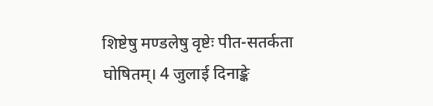शिष्टेषु मण्डलेषु वृष्टेः पीत-सतर्कता घोषितम्। 4 जुलाई दिनाङ्के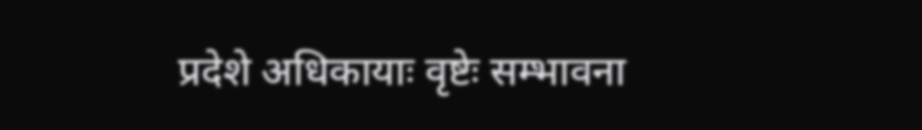प्रदेशे अधिकायाः वृष्टेः सम्भावना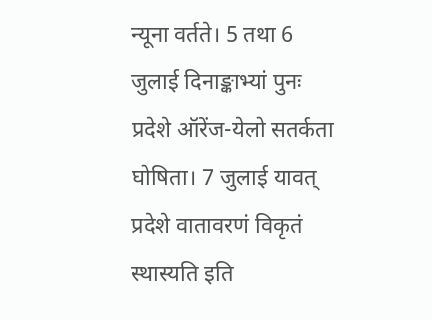न्यूना वर्तते। 5 तथा 6 जुलाई दिनाङ्काभ्यां पुनः प्रदेशे ऑरेंज-येलो सतर्कता घोषिता। 7 जुलाई यावत् प्रदेशे वातावरणं विकृतं स्थास्यति इति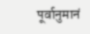पूर्वानुमानं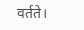वर्तते।